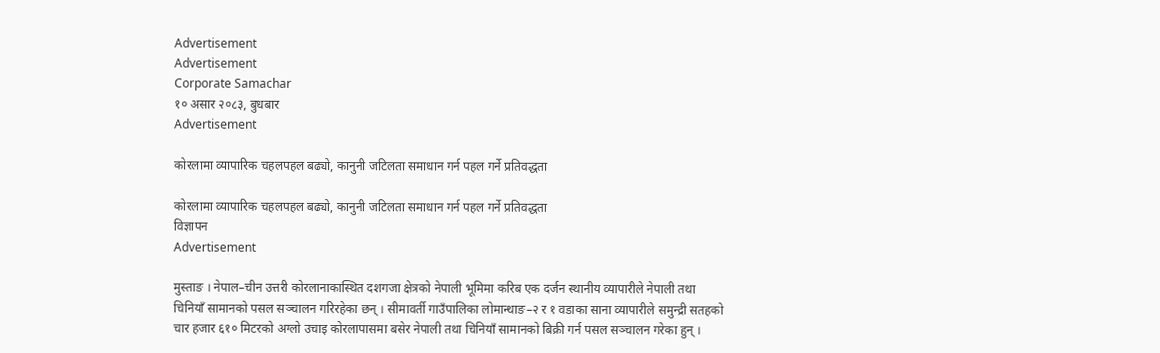Advertisement
Advertisement
Corporate Samachar
१० असार २०८३, बुधबार
Advertisement

कोरलामा व्यापारिक चहलपहल बढ्यो, कानुनी जटिलता समाधान गर्न पहल गर्ने प्रतिवद्धता

कोरलामा व्यापारिक चहलपहल बढ्यो, कानुनी जटिलता समाधान गर्न पहल गर्ने प्रतिवद्धता
विज्ञापन
Advertisement

मुस्ताङ । नेपाल–चीन उत्तरी कोरलानाकास्थित दशगजा क्षेत्रको नेपाली भूमिमा करिब एक दर्जन स्थानीय व्यापारीले नेपाली तथा चिनियाँ सामानको पसल सञ्चालन गरिरहेका छन् । सीमावर्ती गाउँपालिका लोमान्थाङ–२ र १ वडाका साना व्यापारीले समुन्द्री सतहको चार हजार ६१० मिटरको अग्लो उचाइ कोरलापासमा बसेर नेपाली तथा चिनियाँ सामानको बिक्री गर्न पसल सञ्चालन गरेका हुन् ।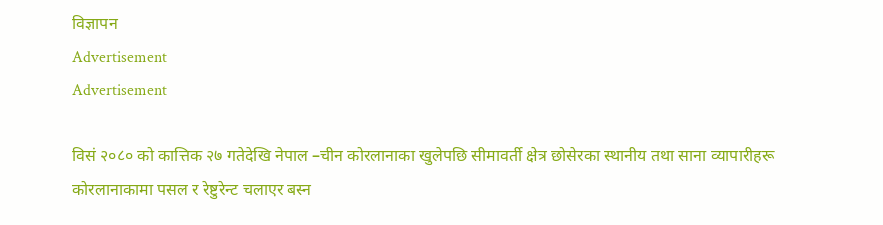विज्ञापन
Advertisement
Advertisement

विसं २०८० को कात्तिक २७ गतेदेखि नेपाल –चीन कोरलानाका खुलेपछि सीमावर्ती क्षेत्र छोसेरका स्थानीय तथा साना व्यापारीहरू कोरलानाकामा पसल र रेष्टुरेन्ट चलाएर बस्न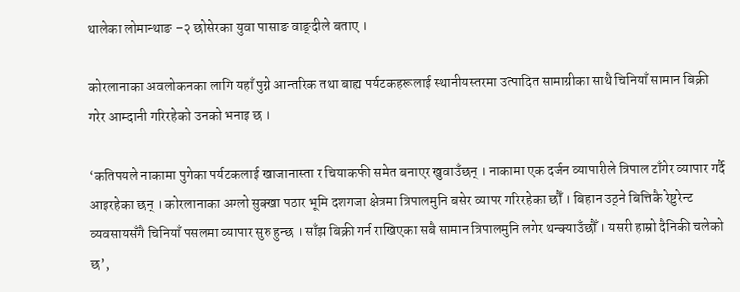थालेका लोमान्थाङ –२ छोसेरका युवा पासाङ वाङ्दीले बताए ।

कोरलानाका अवलोकनका लागि यहाँ पुग्ने आन्तरिक तथा बाह्य पर्यटकहरूलाई स्थानीयस्तरमा उत्पादित सामाग्रीका साथै चिनियाँ सामान बिक्री गरेर आम्दानी गरिरहेको उनको भनाइ छ ।

‘कतिपयले नाकामा पुगेका पर्यटकलाई खाजानास्ता र चियाकफी समेत बनाएर खुवाउँछन् । नाकामा एक दर्जन व्यापारीले त्रिपाल टाँगेर व्यापार गर्दै आइरहेका छन् । कोरलानाका अग्लो सुक्खा पठार भूमि दशगजा क्षेत्रमा त्रिपालमुनि बसेर व्यापर गरिरहेका छौँ । बिहान उठ्ने बित्तिकै रेष्टुरेन्ट व्यवसायसँगै चिनियाँ पसलमा व्यापार सुरु हुन्छ । साँझ बिक्री गर्न राखिएका सबै सामान त्रिपालमुनि लगेर थन्क्याउँछौँ । यसरी हाम्रो दैनिकी चलेको छ’,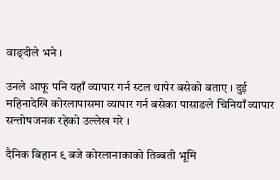वाङ्दीले भने ।

उनले आफू पनि यहाँ व्यापार गर्न स्टल थापेर बसेको बताए । दुई महिनादेखि कोरलापासमा व्यापार गर्न बसेका पासाङले चिनियाँ व्यापार सन्तोषजनक रहेको उल्लेख गरे ।

दैनिक बिहान ९ बजे कोरलानाकाको तिब्बती भूमि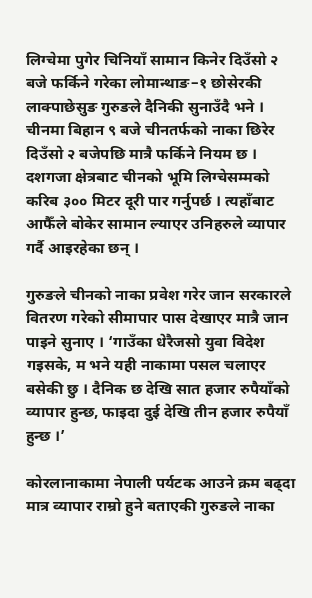लिग्चेमा पुगेर चिनियाँ सामान किनेर दिउँसो २ बजे फर्किने गरेका लोमान्थाङ–१ छोसेरकी लाक्पाछेसुङ गुरुङले दैनिकी सुनाउँदै भने । चीनमा बिहान ९ बजे चीनतर्फको नाका छिरेर दिउँसो २ बजेपछि मात्रै फर्किने नियम छ । दशगजा क्षेत्रबाट चीनको भूमि लिग्चेसम्मको करिब ३०० मिटर दूरी पार गर्नुपर्छ । त्यहाँबाट आफैँले बोकेर सामान ल्याएर उनिहरुले व्यापार गर्दै आइरहेका छन् ।

गुरुङले चीनको नाका प्रवेश गरेर जान सरकारले वितरण गरेको सीमापार पास देखाएर मात्रै जान पाइने सुनाए । ‘गाउँका धेरैजसो युवा विदेश गइसके, म भने यही नाकामा पसल चलाएर बसेकी छु । दैनिक छ देखि सात हजार रुपैयाँको व्यापार हुन्छ, फाइदा दुई देखि तीन हजार रुपैयाँ हुन्छ ।’

कोरलानाकामा नेपाली पर्यटक आउने क्रम बढ्दा मात्र व्यापार राम्रो हुने बताएकी गुरुङले नाका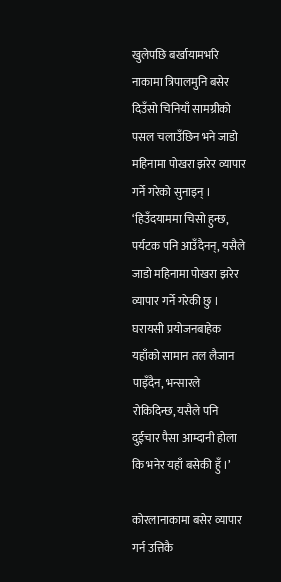खुलेपछि बर्खायामभरि नाकामा त्रिपालमुनि बसेर दिउँसो चिनियाँ सामग्रीको पसल चलाउँछिन भने जाडो महिनामा पोखरा झरेर व्यापार गर्ने गरेको सुनाइन् । ‘हिउँदयाममा चिसो हुन्छ, पर्यटक पनि आउँदैनन्, यसैले जाडो महिनामा पोखरा झरेर व्यापार गर्ने गरेकी छु । घरायसी प्रयोजनबाहेक यहाँको सामान तल लैजान पाइँदैन, भन्सारले रोकिदिन्छ, यसैले पनि दुईचार पैसा आम्दानी होला कि भनेर यहाँ बसेकी हुँ ।’

कोरलानाकामा बसेर व्यापार गर्न उत्तिकै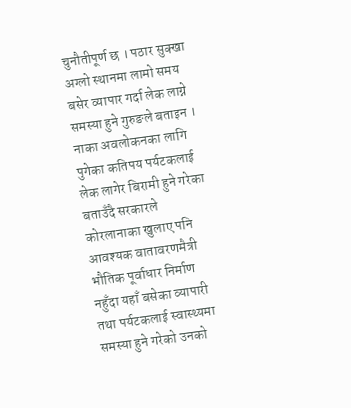चुनौतीपूर्ण छ । पठार सुक्खा अग्लो स्थानमा लामो समय बसेर व्यापार गर्दा लेक लाग्ने समस्या हुने गुरुङले बताइन । नाका अवलोकनका लागि पुगेका कतिपय पर्यटकलाई लेक लागेर बिरामी हुने गरेका बताउँदै सरकारले कोरलानाका खुलाए पनि आवश्यक वातावरणमैत्री भौतिक पूर्वाधार निर्माण नहुँदा यहाँ बसेका व्यापारी तथा पर्यटकलाई स्वास्थ्यमा समस्या हुने गरेको उनको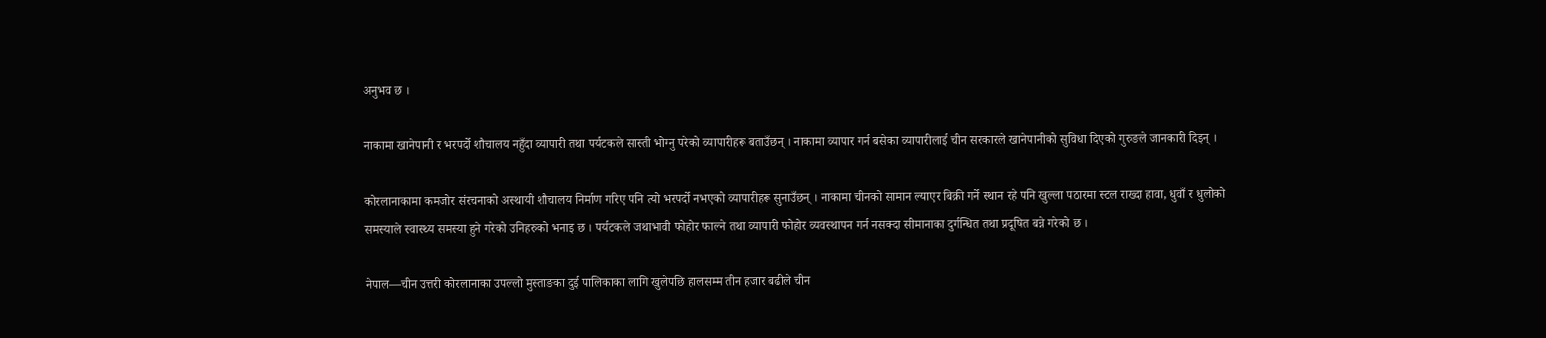अनुभव छ ।

नाकामा खानेपानी र भरपर्दो शौचालय नहुँदा व्यापारी तथा पर्यटकले सास्ती भोग्नु परेको व्यापारीहरू बताउँछन् । नाकामा व्यापार गर्न बसेका व्यापारीलाई चीन सरकारले खानेपानीको सुविधा दिएको गुरुङले जानकारी दिइन् ।

कोरलानाकामा कमजोर संरचनाको अस्थायी शौचालय निर्माण गरिए पनि त्यो भरपर्दो नभएको व्यापारीहरू सुनाउँछन् । नाकामा चीनको सामान ल्याएर बिक्री गर्ने स्थान रहे पनि खुल्ला पठारमा स्टल राख्दा हावा, धुवाँ र धुलोको समस्याले स्वास्थ्य समस्या हुने गरेको उनिहरुको भनाइ छ । पर्यटकले जथाभावी फोहोर फाल्ने तथा व्यापारी फोहोर व्यवस्थापन गर्न नसक्दा सीमानाका दुर्गन्धित तथा प्रदूषित बन्ने गरेको छ ।

नेपाल—चीन उत्तरी कोरलानाका उपल्लो मुस्ताङका दुई पालिकाका लागि खुलेपछि हालसम्म तीन हजार बढीले चीन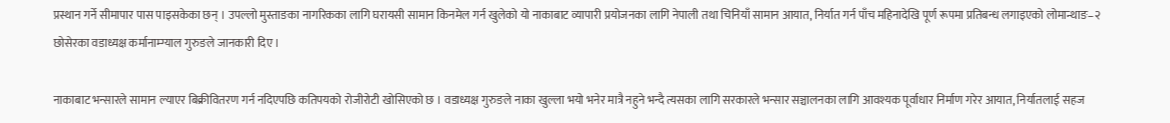प्रस्थान गर्ने सीमापार पास पाइसकेका छन् । उपल्लो मुस्ताङका नागरिकका लागि घरायसी सामान किनमेल गर्न खुलेको यो नाकाबाट व्यापारी प्रयोजनका लागि नेपाली तथा चिनियाँ सामान आयात, निर्यात गर्न पाँच महिनादेखि पूर्ण रूपमा प्रतिबन्ध लगाइएको लोमान्थाङ–२ छोसेरका वडाध्यक्ष कर्मानाम्ग्याल गुरुङले जानकारी दिए ।

नाकाबाट भन्सारले सामान ल्याएर बिक्रीवितरण गर्न नदिएपछि कतिपयको रोजीरोटी खोसिएको छ । वडाध्यक्ष गुरुङले नाका खुल्ला भयो भनेर मात्रै नहुने भन्दै त्यसका लागि सरकारले भन्सार सञ्चालनका लागि आवश्यक पूर्वाधार निर्माण गरेर आयात, निर्यातलाई सहज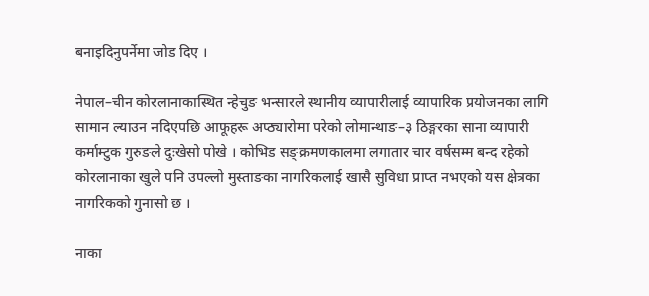बनाइदिनुपर्नेमा जोड दिए ।

नेपाल–चीन कोरलानाकास्थित न्हेचुङ भन्सारले स्थानीय व्यापारीलाई व्यापारिक प्रयोजनका लागि सामान ल्याउन नदिएपछि आफूहरू अप्ठ्यारोमा परेको लोमान्थाङ–३ ठिङ्गरका साना व्यापारी कर्माम्टुक गुरुङले दुःखेसो पोखे । कोभिड सङ्क्रमणकालमा लगातार चार वर्षसम्म बन्द रहेको कोरलानाका खुले पनि उपल्लो मुस्ताङका नागरिकलाई खासै सुविधा प्राप्त नभएको यस क्षेत्रका नागरिकको गुनासो छ ।

नाका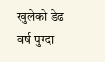खुलेको डेढ वर्ष पुग्दा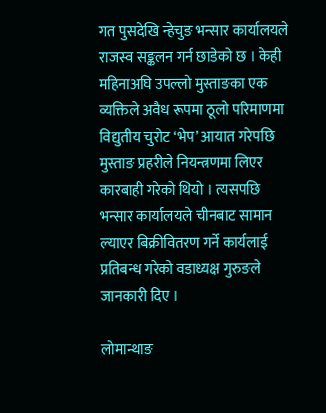गत पुसदेखि न्हेचुङ भन्सार कार्यालयले राजस्व सङ्कलन गर्न छाडेको छ । केही महिनाअघि उपल्लो मुस्ताङका एक व्यक्तिले अवैध रूपमा ठूलो परिमाणमा विद्युतीय चुरोट ‘भेप’ आयात गरेपछि मुस्ताङ प्रहरीले नियन्त्रणमा लिएर कारबाही गरेको थियो । त्यसपछि भन्सार कार्यालयले चीनबाट सामान ल्याएर बिक्रीवितरण गर्ने कार्यलाई प्रतिबन्ध गरेको वडाध्यक्ष गुरुङले जानकारी दिए ।

लोमान्थाङ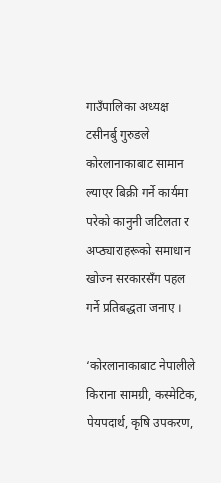गाउँपालिका अध्यक्ष टसीनर्बु गुरुङले कोरलानाकाबाट सामान ल्याएर बिक्री गर्ने कार्यमा परेको कानुनी जटिलता र अप्ठ्याराहरूको समाधान खोज्न सरकारसँग पहल गर्ने प्रतिबद्धता जनाए ।

‘कोरलानाकाबाट नेपालीले किराना सामग्री, कस्मेटिक, पेयपदार्थ, कृषि उपकरण,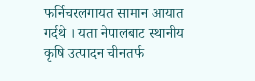फर्निचरलगायत सामान आयात गर्दथे । यता नेपालबाट स्थानीय कृषि उत्पादन चीनतर्फ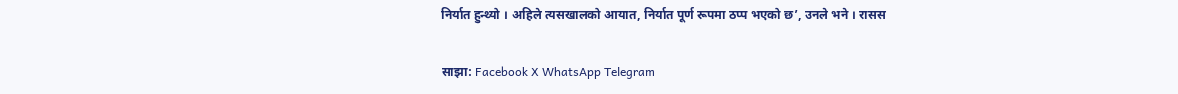निर्यात हुन्थ्यो । अहिले त्यसखालको आयात, निर्यात पूर्ण रूपमा ठप्प भएको छ’, उनले भने । रासस

साझा: Facebook X WhatsApp Telegram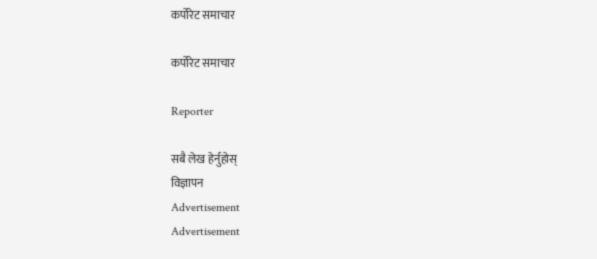कर्पोरेट समाचार

कर्पोरेट समाचार

Reporter

सबै लेख हेर्नुहोस्
विज्ञापन
Advertisement
Advertisement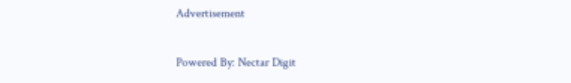Advertisement

Powered By: Nectar Digit